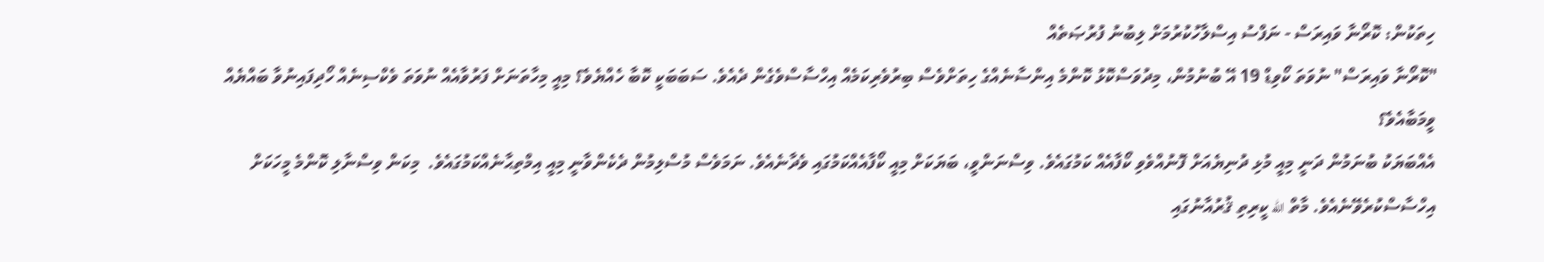ހިތަކުން: ކޮރޯނާ ވައިރަސް - ނަފްސު އިސްލާހުކުރުމަށް ލިބުނު ފުރުޞަތެއް
"ކޮރޯނާ ވައިރަސް" ނުވަތަ ކޯވިޑް 19 އޭ ބުނުމުން، މިދުވަސްކޮޅު ކޮންމެ އިންސާނެއްގެ ހިތަށްވެސް ބިރުވެރިކަމެއް އިހްސާސްވެގެން ދެއެވެ. ސަބަބަކީ ކޮބާ ހެއްޔެވެ؟ މިއީ މިހާތަނަށް ފަރުވާއެއް ނުވަތަ ވެކްސިނެއް ހޯދިފައިނުވާ ބައްޔެއް ވީމަބާއެވެ؟
އެއްބަޔަކު ބުނަމުން ދަނީ މިއީ މުޅި ދުނިޔެއަށް ފޮނުއްވެވި ކޯފާއެއް ކަމުގައެވެ. ވިސްނަންވީ، ބަޔަކަށް މިއީ ކޯފާއެއްކަމުގައި ވެދާނެއެވެ. ނަމަވެސް މުސްލިމުން ދެކެންވާނީ މިއީ އިމްތިޙާނެއްކަމުގައެވެ.  މިކަން ވިސްނާލި ކޮންމެ މީހަކަށް އިހްސާސްކުރެވޭނެއެވެ. މާތް الله ކީރިތި ޤުރުއާނުގައި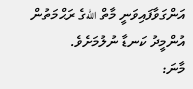އަންގަވާފައިވަނީ މާތް اللهގެ ރަޙްމަތުން އުންމީދު ކަނޑާ ނުލުމަށެވެ.
މާނަ: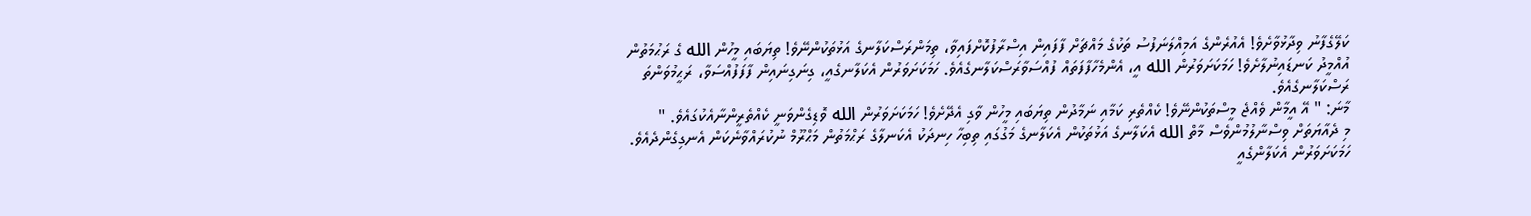ކަލޭގެފާނު ވިދާޅުވާށެވެ! އެއުރެންގެ އަމިއްލަނަފުސު ތަކުގެ މައްޗަށް ފާފައިން އިސްރާފުކޮށްފައިވާ، ތިމަންރަސްކަލާނގެ އަޅުތަކުންނޭވެ! ތިޔަބައި މީހުން الله ގެ ރަޙުމަތުން އުއްމީދު ކަނޑައިނުލާށެވެ! ހަމަކަށަވަރުން الله އީ، އެންމެހާފާފަތައް ފުއްސަވާރަސްކަލާނގެއެވެ. ހަމަކަށަވަރުން އެކަލާނގެއީ، ގިނަގިނައިން ފާފަފުއްސަވާ، ރަޙީމުވަންތަ ރަސްކަލާނގެއެވެ.
މާނަ: " އޭ އީމާން ވެއްޖެ މީސްތަކުންނޭވެ! ކެއްތެރި ކަމާއި ނަމާދުން ތިޔަބައި މީހުން ވާގި އެދޭށެވެ! ހަމަކަށަވަރުން الله ވޮޑިގެންވަނީ ކެއްތެރީންނާއެކުގައެވެ. "
މި ދެއާޔަތަށް ވިސްނާލުމުންވެސް މާތް الله އެކަލާނގެ އަޅުތަކުން އެކަލާނގެ މަގުގައި ތިބިހާ ހިނދަކު އެކަނލާގެ ރަޙްމަތުން މަޙްރޫމް ނުކުރައްވާނެކަން އެނގިގެންދެއެވެ. ހަމަކަށަވަރުން އެކަލާންގެއީ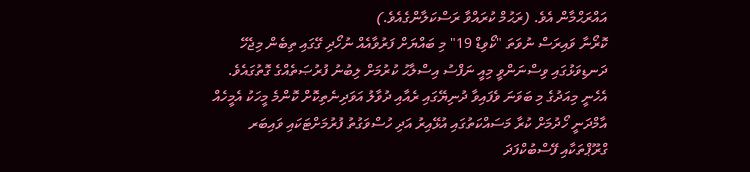އައްރަޙްމާން އެވެ. (ރަޙުމް ކުރައްވާ ރަސްކަލާންގެއެވެ.)
ކޮރޯނާ ވައިރަސް ނުވަތަ "ކޯވިޑް 19" މި ބައްޔަށް ފަރުވާއެއް ނުހޯދި ގޭގައި ތިބެން މިޖެހޭ ދަނޑިވަޅުގައި ވިސްނަންވީ މިއީ ނަފްސު އިސްލާޙު ކުރުމަށް ލިބުނު ފުރުޞަތެއްގެ ގޮތުގައެވެ. އެހެނީ މިއަދުގެ މި ބަވަނަ ވެފައިވާ ދުނިޔޭގައި ރެއާއި ދުވާލު އަވަދިނެތިކޮށް ކޮންމެ މީހަކު އެމީހެއް އާމްދަނީ ހޯދުމަށް ކުރާ މަސައްކަތުގައި އުޅޭއިރު އަދި ހުސްވަގުތު ފުރުމަށްޓަކައި ވައިބަރ ގްރޫޕްތަކާއި ފޭސްބުކްފަދަ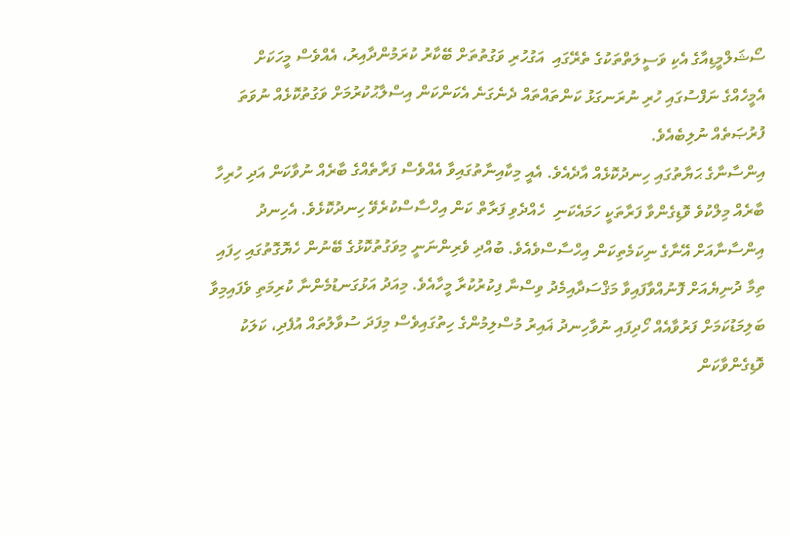ސޯޝަލްމީޑިއާގެ އެކި ވަސީލަތްތަކުގެ ތެރޭގައި  އަގުހުރި ވަގުތުތަށް ބޭކާރު ކުރަމުންދާއިރު، އެއްވެސް މީހަކަށް  އެމީހެއްގެ ނަފްސުގައި ހުރި ނުރަނގަޅު ކަންތައްތައް ދެނެގަނެ އެކަންކަން އިސްލާޙުކުރުމަށް ވަގުތުކޮޅެއް ނުވަތަ ފުރުޞަތެއް ނުލިބެއެވެ.
އިންސާނާގެ ޙަޔާތުގައި ހިނދުކޮޅެއް އާދެއެވެ. އެއީ މިކާއިނާތުގައިވާ އެއްވެސް ފަރާތެއްގެ ބާރެއް ނުވާކަން އަދި ހުރިހާ ބާރެއް މިލްކުވެ ވޮޑިގެންވާ ފަރާތަކީ ހަމައެކަނި  ހެއްދެވި ފަރާތް ކަން އިހްސާސްކުރެވޭ ހިނދުކޮޅެވެ. އެހިނދު އިންސާނާއަށް އޭނާގެ ނިކަމެތިކަން އިހްސާސްވެއެވެ. ބުއްދި ވެރިންނަނީ މިވަގުތުކޮޅުގެ ބޭނުން ހެޔޮގޮތުގައި ހިފައި ތިމާ ދުނިޔެއަށް ފޮނުއްވާފައިވާ މަޤްސަދާއިމެދު ވިސްނާ ފިކުރުކުރާ މީހާއެވެ. މިއަދު އަޅުގަނޑުމެންނާ ކުރިމަތި ވެފައިމިވާ ބަލިމަޑުކަމަށް ފަރުވާއެއް ހޯދިފައި ނުވާހިނދު ޣައިރު މުސްލިމުންގެ ހިތުގައިވެސް މިފަދަ ސުވާލުތައް އުފެދި، ކަލަކު ވޮޑިގެންވާކަން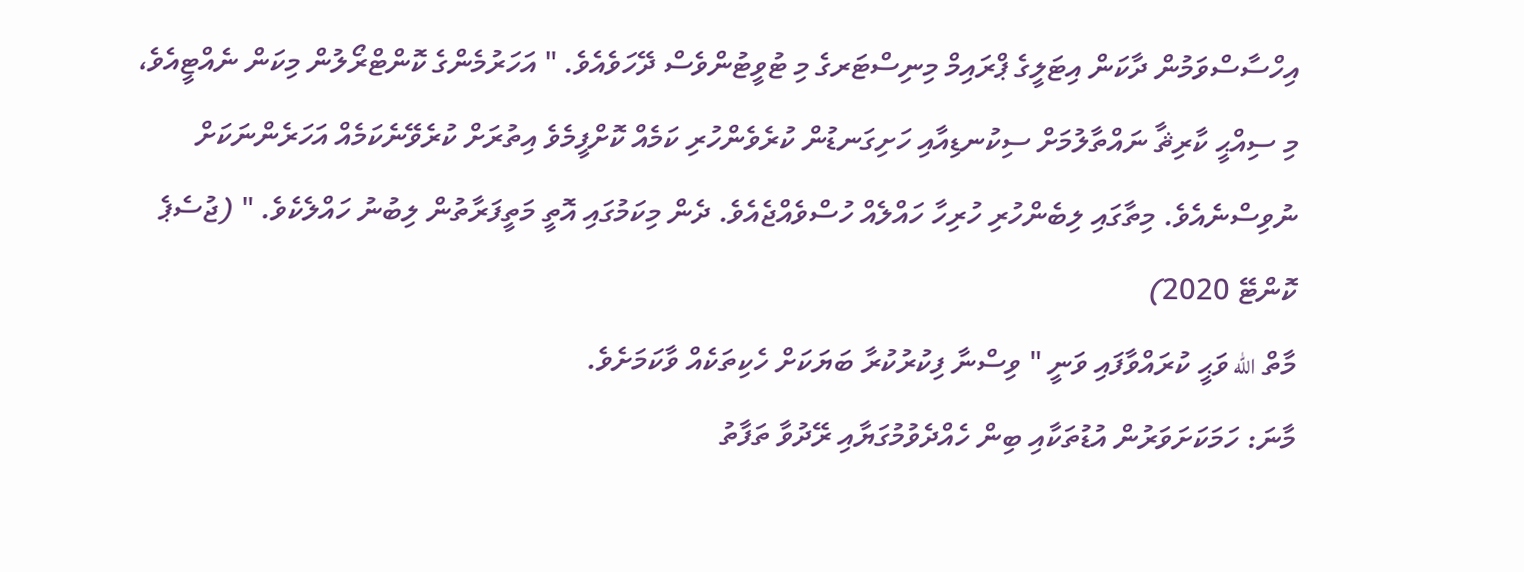އިހްސާސްވަމުން ދާކަން އިޓަލީގެ ޕްރައިމް މިނިސްޓަރގެ މި ޓުވީޓުންވެސް ދޭހަވެއެވެ. " އަހަރުމެންގެ ކޮންޓްރޯލުން މިކަން ނެއްޓީއެވެ، މި ސިއްޙީ ކާރިޘާ ނައްތާލުމަށް ސިކުނޑިއާއި ހަށިގަނޑުން ކުރެވެންހުރި ކަމެއް ކޮށްފީމެވެ އިތުރަށް ކުރެވޭނެކަމެއް އަހަރެންނަކަށް ނުވިސްނެއެވެ. މިތާގައި ލިބެންހުރި ހުރިހާ ހައްލެއް ހުސްވެއްޖެއެވެ. ދެން މިކަމުގައި އޮތީ މަތީފަރާތުން ލިބުނު ހައްލެކެވެ. " (ޖުސެޕެ ކޮންޓޭ 2020)
މާތް الله ވަޙީ ކުރައްވާފައި ވަނީ " ވިސްނާ ފިކުރުކުރާ ބަޔަކަށް ހެކިތަކެއް ވާކަމަށެވެ.
މާނަ: ހަމަކަށަވަރުން އުޑުތަކާއި ބިން ހެއްދެވުމުގަޔާއި ރޭދުވާ ތަފާތު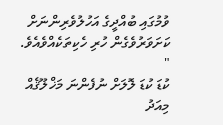ވުމުގައި ބުއްދީގެ އަހުލުވެރިންނަށް ކަށަވަރުވެގެން ހުރި ހެކިތަކެއްވެއެވެ. "
ކުޑަ ކުޑަ ލޮލަށް ނުފެންނަ މަޚްލޫޤެއް މިއަދު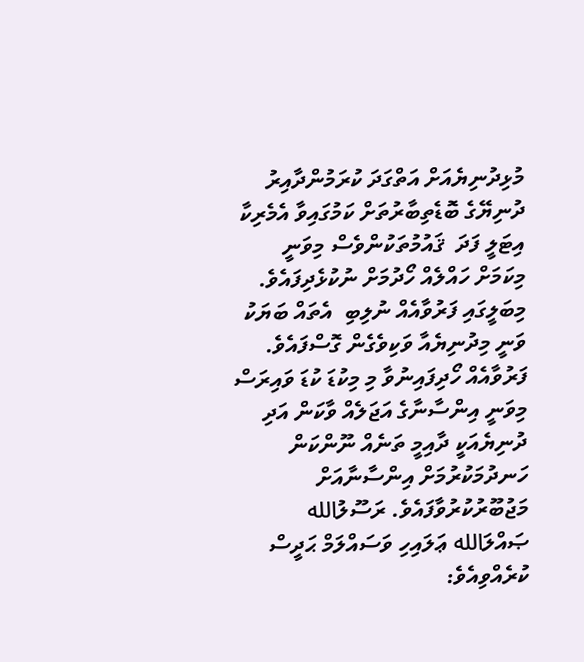މުޅިދުނިޔެއަށް އަތްގަދަ ކުރަމުންދާއިރު ދުނިޔޭގެ ބޮޑެތިބާރުތަށް ކަމުގައިވާ އެމެރިކާ އިޓަލީ ފަދަ  ޤައުމުތަކުންވެސް މިވަނީ މިކަމަށް ހައްލެއް ހޯދުމަށް ނުކުޅެދިފައެވެ. މިބަލީގައި ފަރުވާއެއް ނުލިބި  އެތައް ބަޔަކު ވަނީ މިދުނިޔެއާ ވަކިވެގެން ގޮސްފައެވެ. ފަރުވާއެއް ހޯދިފައިނުވާ މި މިކުޑަ ކުޑަ ވައިރަސް މިވަނީ އިންސާނާގެ އަޖަލެއް ވާކަން އަދި ދުނިޔެއަކީ ދާއިމީ ތަނެއް ނޫންކަން ހަނދުމަކުރުމަށް އިންސާނާއަށް މަޖުބޫރުކުރުވާފައެވެ. ރަސޫލުالله ޞައްލަالله ޢަލައިހި ވަސައްލަމް ޙަދީސް ކުރެއްވިއެވެ: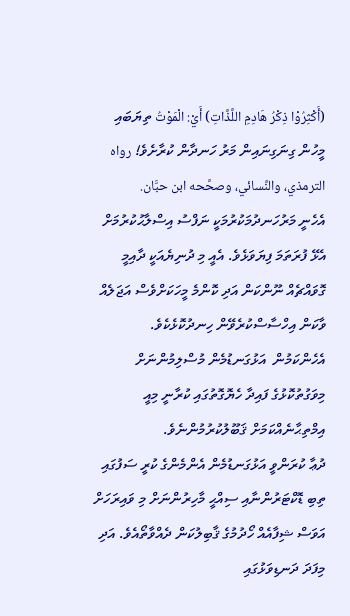(أَكْثِرُوْا ذِكْرُ هَادِمِ اللَّذَّاتِ) أَيْ: الْمَوْتُ ތިޔަބައި މީހުން ގިނަގިނައިން މަރު ހަނދާން ކުރާށެވެ! رواه الترمذي، والنَّسائي، وصحَّحه ابن حبَّان.
އެހެނީ މަރުހަނދުމަކުރުމަކީ ނަފްސު އިސްލާޙުކުރުމަށް އެޅޭ ފުރަތަމަ ފިޔަވަޅެވެ. އެއީ މި ދުނިޔެއަކީ ދާއިމީ ގޮވައްޗެއް ނޫންކަން އަދި ކޮންމެ މީހަކަށްވެސް އަޖަލެއް ވާކަން އިހްސާސްކުރެވޭން ހިނދުކޮޅެކެވެ.
އެހެންކަމުން  އަޅުގަނޑުމެން މުސްލިމުންނަށް މިވަގުތުކޮޅުގެ ފައިދާ ހެޔޮގޮތުގައި ކުރާނީ މިއީ އިމްތިޙާނެއްކަމަށް ޤަބޫލުކުރުމުންނެވެ.
ދުޢާ ކުރަންވީ އަޅުގަނޑުމެން އެންމެންގެ ކުރީ ސަފުގައި ތިބި ޑޮކްޓަރުންނާއި ސިއްޙީ މާހިރުންނަށް މި ވައިރަހަށް އަވަސް ޝިފާއެއް ހޯދުމުގެ ޤާބިލުކަން ދެއްވާތޯއެވެ. އަދި މިފަދަ ދަނޑިވަޅުގައި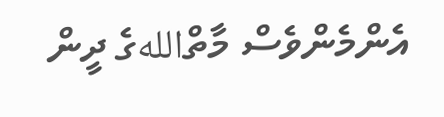އެންމެންވެސް މާތްاللهގެ ދީން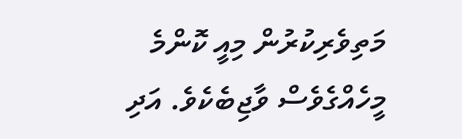މަތިވެރިކުރުން މިއީ ކޮންމެ މީހެއްގެވެސް ވާޖިބެކެވެ. އަދި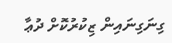ގިނަގިނައިން ޒިކުރުކޮށް ދުޢާ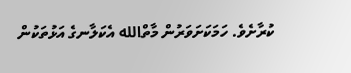ކުރާށެވެ. ހަމަކަށަވަރުން މާތްالله އެކަލާނގެ އަޅުތަކުން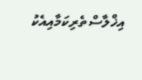އިޚްލާސްތެރިކަމާއިއެކު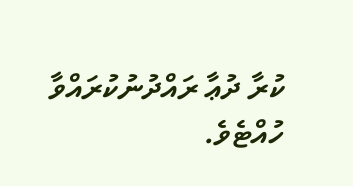ކުރާ ދުޢާ ރައްދުނުކުރައްވާ ހުއްޓެވެ.